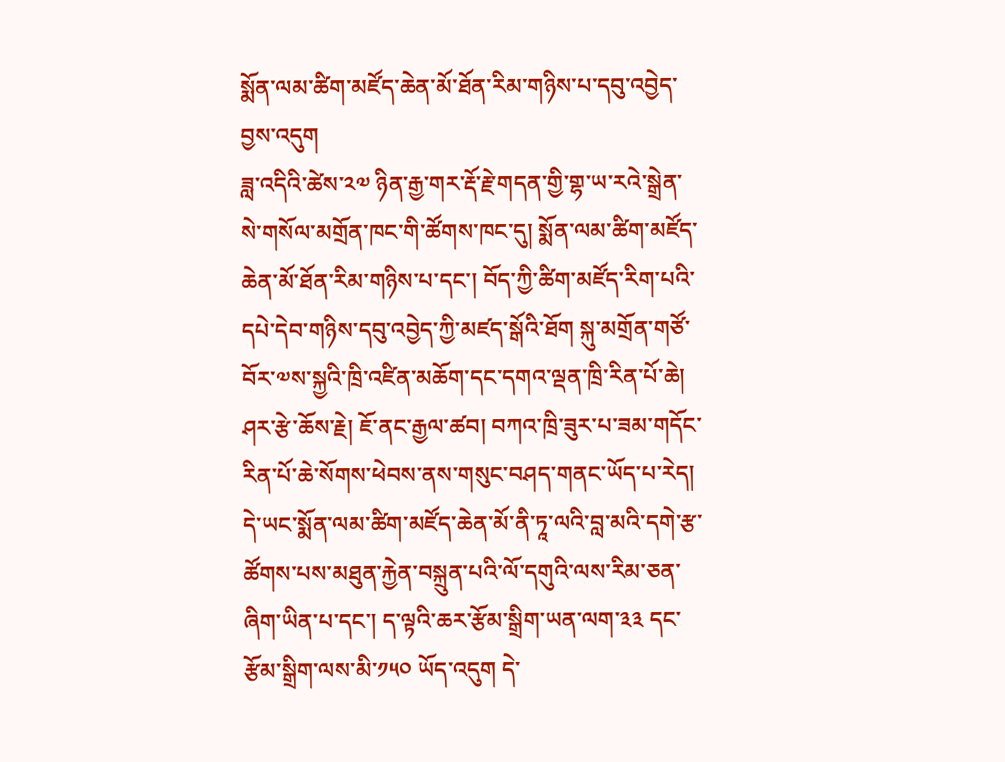སྨོན་ལམ་ཚིག་མཛོད་ཆེན་མོ་ཐོན་རིམ་གཉིས་པ་དབུ་འབྱེད་བྱས་འདུག
ཟླ་འདིའི་ཚེས་༢༧ ཉིན་རྒྱ་གར་རྡོ་རྗེ་གདན་གྱི་གྷ་ཡ་རའེ་སྒྲེན་སེ་གསོལ་མགྲོན་ཁང་གི་ཚོགས་ཁང་དུ། སྨོན་ལམ་ཚིག་མཛོད་ཆེན་མོ་ཐོན་རིམ་གཉིས་པ་དང་། བོད་ཀྱི་ཚིག་མཛོད་རིག་པའི་དཔེ་དེབ་གཉིས་དབུ་འབྱེད་ཀྱི་མཛད་སྒོའི་ཐོག སྐུ་མགྲོན་གཙོ་བོར་༧ས་སྐྱའི་ཁྲི་འཛིན་མཆོག་དང་དགའ་ལྡན་ཁྲི་རིན་པོ་ཆེ། ཤར་རྩེ་ཆོས་རྗེ། ཇོ་ནང་རྒྱལ་ཚབ། བཀའ་ཁྲི་ཟུར་པ་ཟམ་གདོང་རིན་པོ་ཆེ་སོགས་ཕེབས་ནས་གསུང་བཤད་གནང་ཡོད་པ་རེད།
དེ་ཡང་སྨོན་ལམ་ཚིག་མཛོད་ཆེན་མོ་ནི་ཏཱ་ལའི་བླ་མའི་དགེ་རྩ་ཚོགས་པས་མཐུན་རྐྱེན་བསྐྲུན་པའི་ལོ་དགུའི་ལས་རིམ་ཅན་ཞིག་ཡིན་པ་དང་། ད་ལྟའི་ཆར་རྩོམ་སྒྲིག་ཡན་ལག་༣༣ དང་རྩོམ་སྒྲིག་ལས་མི་༡༥༠ ཡོད་འདུག དེ་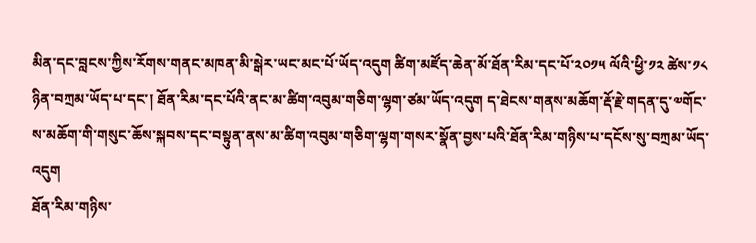མིན་དང་བླངས་ཀྱིས་རོགས་གནང་མཁན་མི་སྒེར་ཡང་མང་པོ་ཡོད་འདུག ཚིག་མཛོད་ཆེན་མོ་ཐོན་རིམ་དང་པོ་༢༠༡༥ ལོའི་ཕྱི་༡༢ ཚེས་༡༨ ཉིན་བཀྲམ་ཡོད་པ་དང་། ཐོན་རིམ་དང་པོའི་ནང་མ་ཚིག་འབུམ་གཅིག་ལྷག་ཙམ་ཡོད་འདུག ད་ཐེངས་གནས་མཆོག་རྡོ་རྗེ་གདན་དུ་༧གོང་ས་མཆོག་གི་གསུང་ཆོས་སྐབས་དང་བསྟུན་ནས་མ་ཚིག་འབུམ་གཅིག་ལྷག་གསར་སྣོན་བྱས་པའི་ཐོན་རིམ་གཉིས་པ་དངོས་སུ་བཀྲམ་ཡོད་འདུག
ཐོན་རིམ་གཉིས་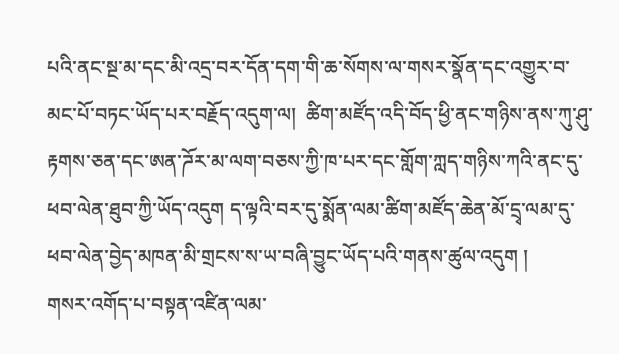པའི་ནང་སྔ་མ་དང་མི་འདྲ་བར་དོན་དག་གི་ཆ་སོགས་ལ་གསར་སྣོན་དང་འགྱུར་བ་མང་པོ་བཏང་ཡོད་པར་བརྗོད་འདུག་ལ།  ཚིག་མཛོད་འདི་བོད་ཕྱི་ནང་གཉིས་ནས་ཀུ་ཤུ་རྟགས་ཅན་དང་ཨན་ཌོར་མ་ལག་བཅས་ཀྱི་ཁ་པར་དང་གློག་ཀླད་གཉིས་ཀའི་ནང་དུ་ཕབ་ལེན་ཐུབ་ཀྱི་ཡོད་འདུག ད་ལྟའི་བར་དུ་སྨོན་ལམ་ཚིག་མཛོད་ཆེན་མོ་དྲྭ་ལམ་དུ་ཕབ་ལེན་བྱེད་མཁན་མི་གྲངས་ས་ཡ་བཞི་བྱུང་ཡོད་པའི་གནས་ཚུལ་འདུག །
གསར་འགོད་པ་བསྟན་འཛིན་ལམ་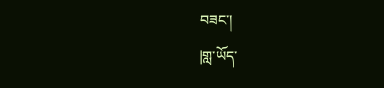བཟང་།
|གླ་ཡོད་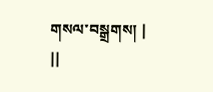གསལ་བསྒྲགས། |
||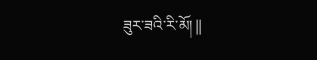ཟུར་ཟའི་རི་མོ། ||